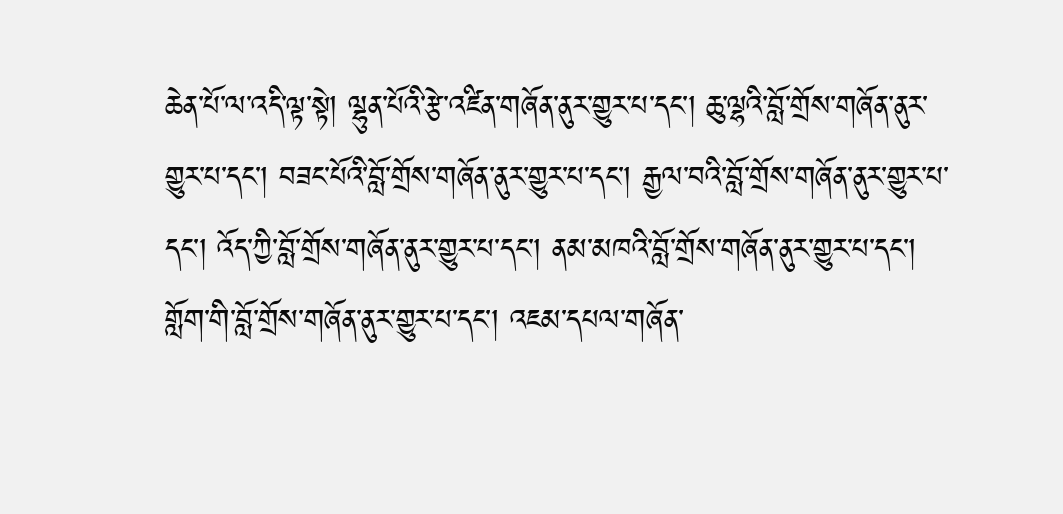ཆེན་པོ་ལ་འདི་ལྟ་སྟེ། ལྷུན་པོའི་རྩེ་འཛིན་གཞོན་ནུར་གྱུར་པ་དང་། ཆུ་ལྷའི་བློ་གྲོས་གཞོན་ནུར་གྱུར་པ་དང་། བཟང་པོའི་བློ་གྲོས་གཞོན་ནུར་གྱུར་པ་དང་། རྒྱལ་བའི་བློ་གྲོས་གཞོན་ནུར་གྱུར་པ་དང་། འོད་ཀྱི་བློ་གྲོས་གཞོན་ནུར་གྱུར་པ་དང་། ནམ་མཁའི་བློ་གྲོས་གཞོན་ནུར་གྱུར་པ་དང་། གློག་གི་བློ་གྲོས་གཞོན་ནུར་གྱུར་པ་དང་། འཇམ་དཔལ་གཞོན་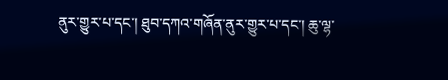ནུར་གྱུར་པ་དང་། ཐུབ་དཀའ་གཞོན་ནུར་གྱུར་པ་དང་། ཆུ་ལྷ་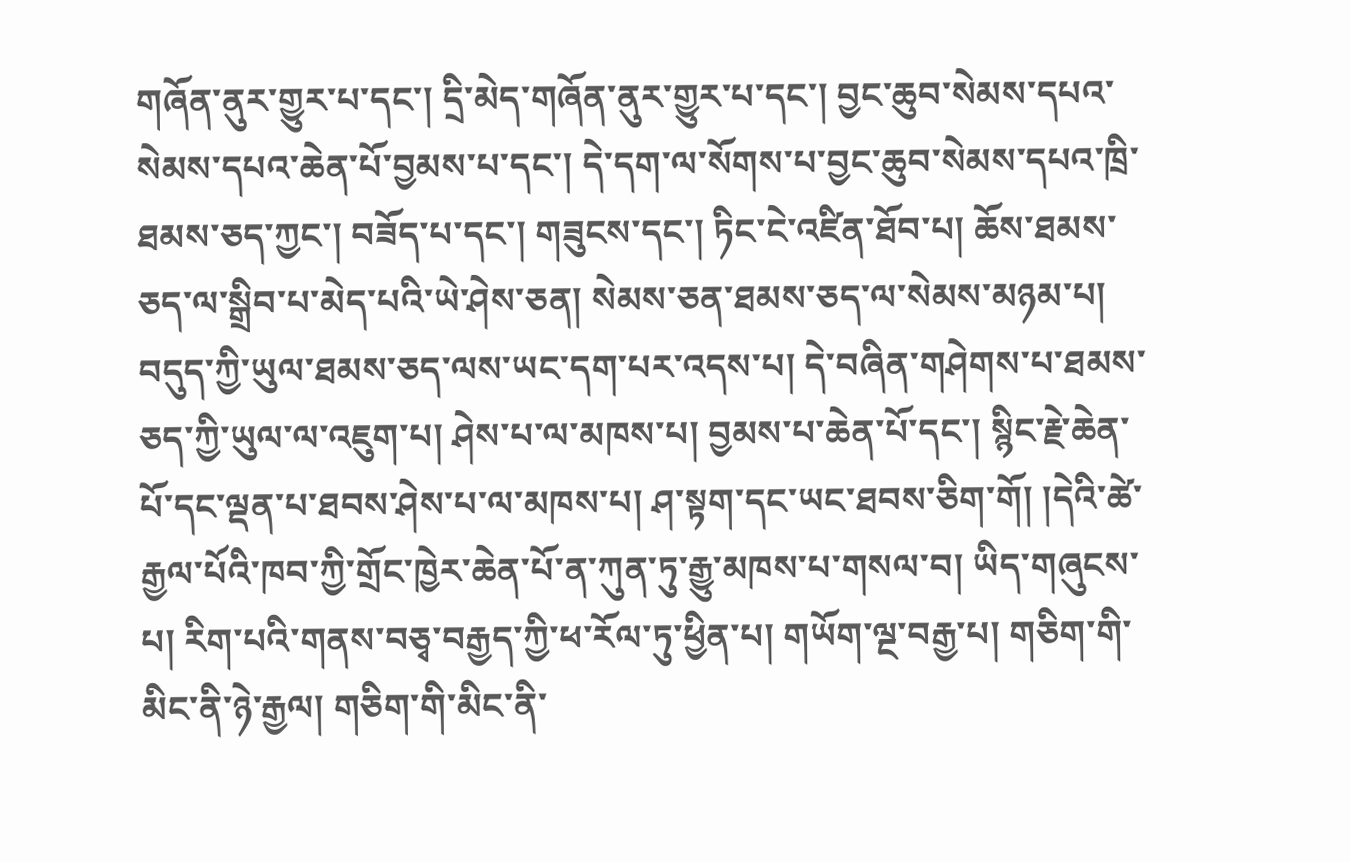གཞོན་ནུར་གྱུར་པ་དང་། དྲི་མེད་གཞོན་ནུར་གྱུར་པ་དང་། བྱང་ཆུབ་སེམས་དཔའ་སེམས་དཔའ་ཆེན་པོ་བྱམས་པ་དང་། དེ་དག་ལ་སོགས་པ་བྱང་ཆུབ་སེམས་དཔའ་ཁྲི་ཐམས་ཅད་ཀྱང་། བཟོད་པ་དང་། གཟུངས་དང་། ཏིང་ངེ་འཛིན་ཐོབ་པ། ཆོས་ཐམས་ཅད་ལ་སྒྲིབ་པ་མེད་པའི་ཡེ་ཤེས་ཅན། སེམས་ཅན་ཐམས་ཅད་ལ་སེམས་མཉམ་པ། བདུད་ཀྱི་ཡུལ་ཐམས་ཅད་ལས་ཡང་དག་པར་འདས་པ། དེ་བཞིན་གཤེགས་པ་ཐམས་ཅད་ཀྱི་ཡུལ་ལ་འཇུག་པ། ཤེས་པ་ལ་མཁས་པ། བྱམས་པ་ཆེན་པོ་དང་། སྙིང་རྗེ་ཆེན་པོ་དང་ལྡན་པ་ཐབས་ཤེས་པ་ལ་མཁས་པ། ཤ་སྟག་དང་ཡང་ཐབས་ཅིག་གོ། །དེའི་ཚེ་རྒྱལ་པོའི་ཁབ་ཀྱི་གྲོང་ཁྱེར་ཆེན་པོ་ན་ཀུན་ཏུ་རྒྱུ་མཁས་པ་གསལ་བ། ཡིད་གཞུངས་པ། རིག་པའི་གནས་བཅྭ་བརྒྱད་ཀྱི་ཕ་རོལ་ཏུ་ཕྱིན་པ། གཡོག་ལྔ་བརྒྱ་པ། གཅིག་གི་མིང་ནི་ཉེ་རྒྱལ། གཅིག་གི་མིང་ནི་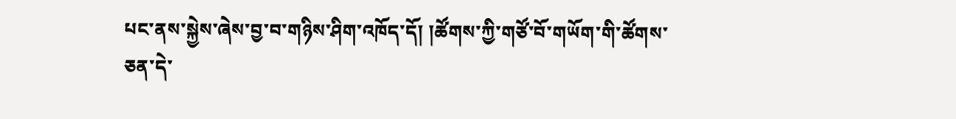པང་ནས་སྐྱེས་ཞེས་བྱ་བ་གཉིས་ཤིག་འཁོད་དོ། །ཚོགས་ཀྱི་གཙོ་བོ་གཡོག་གི་ཚོགས་ཅན་དེ་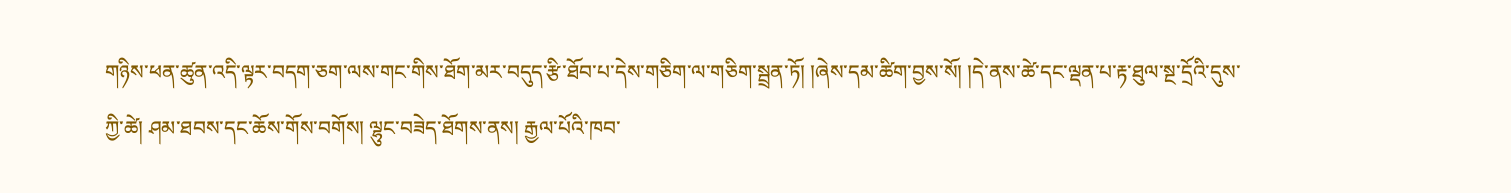གཉིས་ཕན་ཚུན་འདི་ལྟར་བདག་ཅག་ལས་གང་གིས་ཐོག་མར་བདུད་རྩི་ཐོབ་པ་དེས་གཅིག་ལ་གཅིག་སྦྲན་ཏོ། །ཞེས་དམ་ཚིག་བྱས་སོ། །དེ་ནས་ཚེ་དང་ལྡན་པ་རྟ་ཐུལ་སྔ་དྲོའི་དུས་ཀྱི་ཚེ། ཤམ་ཐབས་དང་ཆོས་གོས་བགོས། ལྷུང་བཟེད་ཐོགས་ནས། རྒྱལ་པོའི་ཁབ་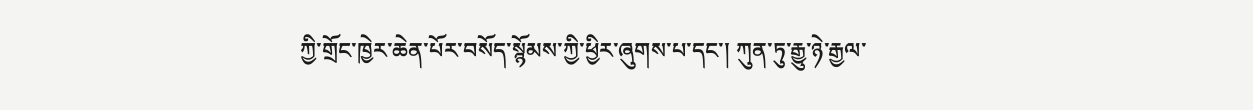ཀྱི་གྲོང་ཁྱེར་ཆེན་པོར་བསོད་སྙོམས་ཀྱི་ཕྱིར་ཞུགས་པ་དང་། ཀུན་ཏུ་རྒྱུ་ཉེ་རྒྱལ་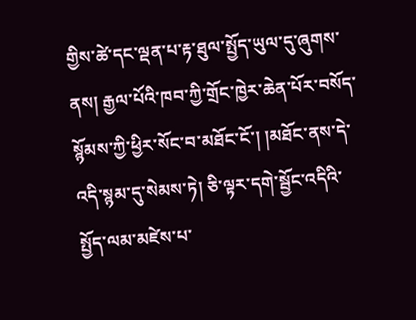གྱིས་ཚེ་དང་ལྡན་པ་རྟ་ཐུལ་སྤྱོད་ཡུལ་དུ་ཞུགས་ནས། རྒྱལ་པོའི་ཁབ་ཀྱི་གྲོང་ཁྱེར་ཆེན་པོར་བསོད་སྙོམས་ཀྱི་ཕྱིར་སོང་བ་མཐོང་ངོ་། །མཐོང་ནས་དེ་འདི་སྙམ་དུ་སེམས་ཏེ། ཅི་ལྟར་དགེ་སྦྱོང་འདིའི་སྤྱོད་ལམ་མཛེས་པ་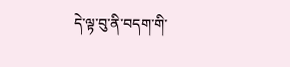དེ་ལྟ་བུ་ནི་བདག་གི་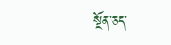སྔོན་ཅད་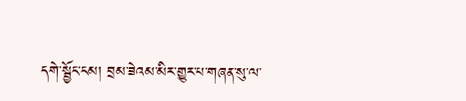དགེ་སྦྱོང་ངམ། བྲམ་ཟེའམ་མིར་གྱུར་པ་གཞན་སུ་ལ་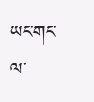ཡང་གང་ལ་